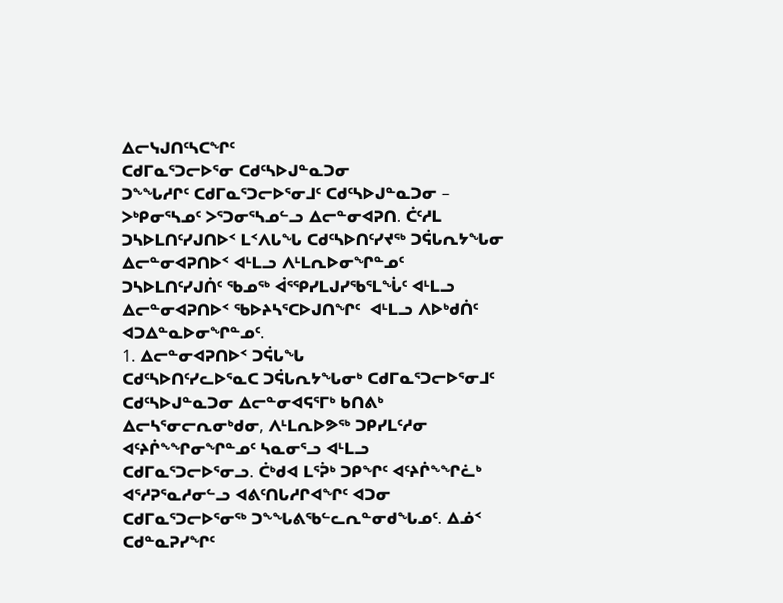ᐃᓕᓭᒍᑎᑦᓴᑕᖏᑦ
ᑕᑯᒥᓇᕐᑐᓕᐅᕐᓂ ᑕᑯᑦᓴᐅᒍᓐᓇᑐᓂ
ᑐᖕᖓᓱᒋᑦ ᑕᑯᒥᓇᕐᑐᓕᐅᕐᓂᒧᑦ ᑕᑯᑦᓴᐅᒍᓐᓇᑐᓂ – ᐳᒃᑭᓂᕐᓴᓄᑦ ᐳᕐᑐᓂᕐᓴᓄᓪᓗ ᐃᓕᓐᓂᐊᕈᑎ. ᑖᑦᓱᒪ ᑐᓴᐅᒪᑎᑦᓯᒍᑎᐅᑉ ᒪᑉᐱᒐᖓ ᑕᑯᑦᓴᐅᑎᑦᓯᔪᖅ ᑐᕌᒐᕆᔭᖓᓂ ᐃᓕᓐᓂᐊᕈᑎᐅᑉ ᐊᒻᒪᓗ ᐱᒻᒪᕆᐅᓂᖏᓐᓄᑦ ᑐᓴᐅᒪᑎᑦᓯᒍᑏᑦ ᖃᓄᖅ ᐋᕐᕿᓯᒪᒍᓯᖃᕐᒪᖔᑦ ᐊᒻᒪᓗ ᐃᓕᓐᓂᐊᕈᑎᐅᑉ ᖃᐅᔨᓴᕐᑕᐅᒍᑎᖏᑦ  ᐊᒻᒪᓗ ᐱᐅᒃᑯᑏᑦ ᐊᑐᐃᓐᓇᐅᓂᖏᓐᓄᑦ.
1. ᐃᓕᓐᓂᐊᕈᑎᐅᑉ ᑐᕌᒐᖓ
ᑕᑯᑦᓴᐅᑎᑦᓯᓚᐅᕐᓇᑕ ᑐᕌᒐᕆᔭᖓᓂᒃ ᑕᑯᒥᓇᕐᑐᓕᐅᕐᓂᒧᑦ ᑕᑯᑦᓴᐅᒍᓐᓇᑐᓂ ᐃᓕᓐᓂᐊᕋᕐᒥᒃ ᑲᑎᕕᒃ ᐃᓕᓴᕐᓂᓕᕆᓂᒃᑯᓂ, ᐱᒻᒪᕆᐅᕗᖅ ᑐᑭᓯᒪᑦᓱᓂ ᐊᑦᔨᒌᖕᖏᓂᖏᓐᓄᑦ ᓴᓇᓂᕐᓗ ᐊᒻᒪᓗ ᑕᑯᒥᓇᕐᑐᓕᐅᕐᓂᓗ. ᑖᒃᑯᐊ ᒪᕐᕉᒃ ᑐᑭᖏᑦ ᐊᑦᔨᒌᖕᖏᓛᒃ ᐊᕐᓱᕈᕐᓇᓱᓂᓪᓗ ᐊᕕᑦᑎᒐᓱᒋᐊᖏᑦ ᐊᑐᓂ ᑕᑯᒥᓇᕐᑐᓕᐅᕐᓂᖅ ᑐᖕᖓᕕᖃᓪᓚᕆᓐᓂᑯᖓᓄᑦ. ᐃᓅᑉ ᑕᑯᓐᓇᕈᓯᖏᑦ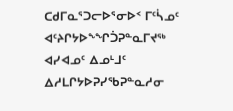ᑕᑯᒥᓇᕐᑐᓕᐅᕐᓂᐅᑉ ᒥᑦᓵᓄᑦ ᐊᑦᔨᒋᔭᐅᖕᖏᑑᕈᓐᓇᒥᔪᖅ ᐊᓯᐊᓄᑦ ᐃᓄᒻᒧᑦ ᐃᓱᒪᒋᔭᐅᕈᓯᖃᕈᓐᓇᓱᓂ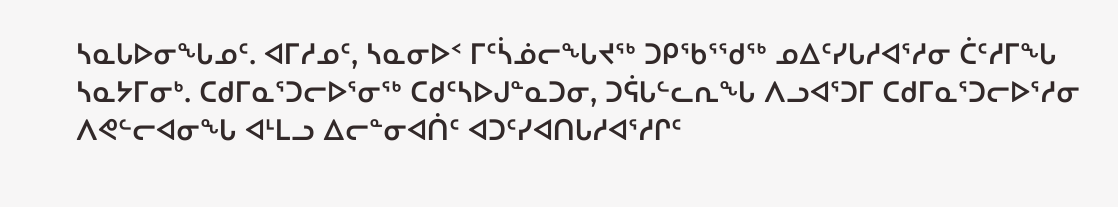ᓴᓇᒐᐅᓂᖓᓄᑦ. ᐊᒥᓱᓄᑦ, ᓴᓇᓂᐅᑉ ᒥᑦᓵᓅᓕᖓᔪᖅ ᑐᑭᖃᕐᖁᖅ ᓄᐃᑦᓯᒐᓱᐊᕐᓱᓂ ᑖᑦᓱᒥᖓ ᓴᓇᔭᒥᓂᒃ. ᑕᑯᒥᓇᕐᑐᓕᐅᕐᓂᖅ ᑕᑯᑦᓴᐅᒍᓐᓇᑐᓂ, ᑐᕌᒐᓪᓚᕆᖓ ᐱᓗᐊᕐᑐᒥ ᑕᑯᒥᓇᕐᑐᓕᐅᕐᓱᓂ ᐱᕙᓪᓕᐊᓂᖓ ᐊᒻᒪᓗ ᐃᓕᓐᓂᐊᑏᑦ ᐊᑐᑦᓯᐊᑎᒐᓱᐊᕐᓱᒋᑦ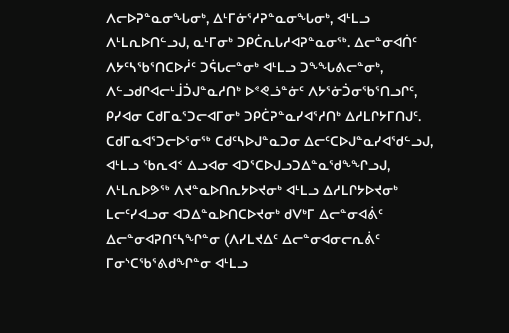ᐱᓕᐅᕈᓐᓇᓂᖓᓂᒃ, ᐃᒻᒥᓃᕐᓱᕈᓐᓇᓂᖓᓂᒃ, ᐊᒻᒪᓗ ᐱᒻᒪᕆᐅᑎᓪᓗᒍ, ᓇᒻᒥᓂᒃ ᑐᑭᑖᕆᒐᓱᐊᕈᓐᓇᓂᖅ. ᐃᓕᓐᓂᐊᑏᑦ ᐱᔭᑦᓴᖃᕐᑎᑕᐅᓲᑦ ᑐᕌᒐᓕᓐᓂᒃ ᐊᒻᒪᓗ ᑐᖕᖓᕕᓕᓐᓂᒃ, ᐱᓪᓗᑯᒋᐊᓕᒻᒨᑑᒍᓐᓇᓱᑎᒃ ᐅᕝᕙᓘᓐᓃᑦ ᐱᔭᕐᓃᑑᓂᖃᕐᑎᓗᒋᑦ, ᑭᓯᐊᓂ ᑕᑯᒥᓇᕐᑐᓕᐊᒥᓂᒃ ᑐᑭᑖᕈᓐᓇᓯᐊᕐᓱᑎᒃ ᐃᓱᒪᒋᔭᒥᑎᒍᑦ.
ᑕᑯᒥᓇᐊᕐᑐᓕᐅᕐᓂᖅ ᑕᑯᑦᓴᐅᒍᓐᓇᑐᓂ ᐃᓕᑦᑕᐅᒍᓐᓇᓯᐊᖁᓪᓗᒍ, ᐊᒻᒪᓗ ᖃᕆᐊᑉ ᐃᓗᐊᓂ ᐊᑐᕐᑕᐅᒍᓗᑐᐃᓐᓇᖁᖕᖏᓗᒍ, ᐱᒻᒪᕆᐅᕗᖅ ᐱᔪᓐᓇᐅᑎᕆᔭᐅᔪᓂᒃ ᐊᒻᒪᓗ ᐃᓱᒪᒋᔭᐅᔪᓂᒃ ᒪᓕᑦᓯᐊᓗᓂ ᐊᑐᐃᓐᓇᐅᑎᑕᐅᔪᓂᒃ ᑯᐯᒃᒥ ᐃᓕᓐᓂᐊᕖᑦ ᐃᓕᓐᓂᐊᕈᑎᑦᓴᖏᓐᓂ (ᐱᓯᒪᔪᐃᑦ ᐃᓕᓐᓂᐊᓂᓕᕆᕖᑦ ᒥᓂᔅᑕᖃᕐᕕᑯᖏᓐᓂ ᐊᒻᒪᓗ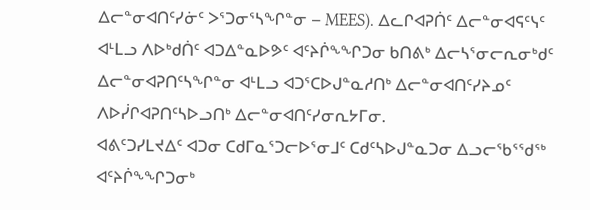ᐃᓕᓐᓂᐊᑎᑦᓯᓃᑦ ᐳᕐᑐᓂᕐᓴᖏᓐᓂ – MEES). ᐃᓚᒋᐊᕈᑏᑦ ᐃᓕᓐᓂᐊᕋᑦᓭᑦ ᐊᒻᒪᓗ ᐱᐅᒃᑯᑏᑦ ᐊᑐᐃᓐᓇᐅᕗᑦ ᐊᑦᔨᒌᖕᖏᑐᓂ ᑲᑎᕕᒃ ᐃᓕᓴᕐᓂᓕᕆᓂᒃᑯᑦ ᐃᓕᓐᓂᐊᕈᑎᑦᓴᖏᓐᓂ ᐊᒻᒪᓗ ᐊᑐᕐᑕᐅᒍᓐᓇᓱᑎᒃ ᐃᓕᓐᓂᐊᑎᑦᓯᔨᓄᑦ ᐱᐅᓰᒋᐊᕈᑎᑦᓴᐅᓗᑎᒃ ᐃᓕᓐᓂᐊᑎᑦᓯᓂᕆᔭᒥᓂ.
ᐊᕕᑦᑐᓯᒪᔪᐃᑦ ᐊᑐᓂ ᑕᑯᒥᓇᕐᑐᓕᐅᕐᓂᒧᑦ ᑕᑯᑦᓴᐅᒍᓐᓇᑐᓂ ᐃᓗᓕᖃᕐᖁᖅ ᐊᑦᔨᒌᖕᖏᑐᓂᒃ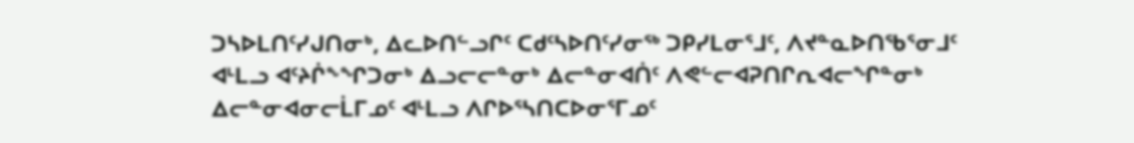ᑐᓴᐅᒪᑎᑦᓯᒍᑎᓂᒃ, ᐃᓚᐅᑎᓪᓗᒋᑦ ᑕᑯᑦᓴᐅᑎᑦᓯᓂᖅ ᑐᑭᓯᒪᓂᕐᒧᑦ, ᐱᔪᓐᓇᐅᑎᖃᕐᓂᒧᑦ ᐊᒻᒪᓗ ᐊᑦᔨᒌᖕᖏᑐᓂᒃ ᐃᓗᓕᓕᓐᓂᒃ ᐃᓕᓐᓂᐊᑏᑦ ᐱᕙᓪᓕᐊᕈᑎᒋᕆᐊᓕᖏᓐᓂᒃ ᐃᓕᓐᓂᐊᓂᓕᒫᒥᓄᑦ ᐊᒻᒪᓗ ᐱᒋᐅᕐᓴᑎᑕᐅᓂᕐᒥᓄᑦ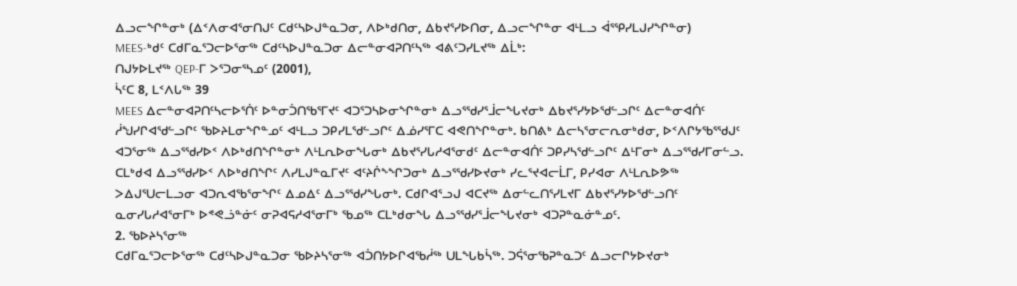ᐃᓗᓕᖏᓐᓂᒃ (ᐃᑉᐱᓂᐊᕐᓂᑎᒍᑦ ᑕᑯᑦᓴᐅᒍᓐᓇᑐᓂ, ᐱᐅᒃᑯᑎᓂ, ᐃᑲᔪᕐᓯᐅᑎᓂ, ᐃᓗᓕᖏᓐᓂ ᐊᒻᒪᓗ ᐋᕐᕿᓯᒪᒍᓯᖏᓐᓂ)
MEES-ᒃᑯᑦ ᑕᑯᒥᓇᕐᑐᓕᐅᕐᓂᖅ ᑕᑯᑦᓴᐅᒍᓐᓇᑐᓂ ᐃᓕᓐᓂᐊᕈᑎᑦᓴᖅ ᐊᕕᑦᑐᓯᒪᔪᖅ ᐃᒫᒃ:
ᑎᒍᔭᐅᒪᔪᖅ QEP-ᒥ ᐳᕐᑐᓂᕐᓴᓄᑦ (2001),
ᓵᑦᑕ 8, ᒪᑉᐱᒐᖅ 39
MEES ᐃᓕᓐᓂᐊᕈᑎᑦᓴᓕᐅᕐᑏᑦ ᐅᓐᓂᑑᑎᖃᕐᒥᔪᑦ ᐊᑐᕐᑐᓴᐅᓂᖏᓐᓂᒃ ᐃᓗᕐᖁᓯᕐᒨᓕᖓᔪᓂᒃ ᐃᑲᔪᕐᓯᔭᐅᖁᓪᓗᒋᑦ ᐃᓕᓐᓂᐊᑏᑦ ᓲᖑᓯᒋᐊᖁᓪᓗᒋᑦ ᖃᐅᔨᒪᓂᖏᓐᓄᑦ ᐊᒻᒪᓗ ᑐᑭᓯᒪᖁᓪᓗᒋᑦ ᐃᓅᓯᕐᒥᑕ ᐊᕙᑎᖏᓐᓂᒃ. ᑲᑎᕕᒃ ᐃᓕᓴᕐᓂᓕᕆᓂᒃᑯᓂ, ᐅᑉᐱᒋᔭᖃᕐᖁᒍᑦ ᐊᑐᕐᓂᖅ ᐃᓗᕐᖁᓯᐅᑉ ᐱᐅᒃᑯᑎᖏᓐᓂᒃ ᐱᒻᒪᕆᐅᓂᖓᓂᒃ ᐃᑲᔪᕐᓯᒐᓱᐊᕐᓂᑯᑦ ᐃᓕᓐᓂᐊᑏᑦ ᑐᑭᓯᓴᖁᓪᓗᒋᑦ ᐃᒻᒥᓂᒃ ᐃᓗᕐᖁᓯᒥᓂᓪᓗ. ᑕᒪᒃᑯᐊ ᐃᓗᕐᖁᓯᐅᑉ ᐱᐅᒃᑯᑎᖏᑦ ᐱᓯᒪᒍᓐᓇᒥᔪᑦ ᐊᑦᔨᒌᖕᖏᑐᓂᒃ ᐃᓗᕐᖁᓯᐅᔪᓂᒃ ᓯᓚᕐᔪᐊᓕᒫᒥ, ᑭᓯᐊᓂ ᐱᒻᒪᕆᐅᕗᖅ ᐳᐃᒍᕐᑌᓕᒪᓗᓂ ᐊᑐᕆᐊᖃᕐᓂᖏᑦ ᐃᓄᐃᑦ ᐃᓗᕐᖁᓯᖓᓂᒃ. ᑕᑯᒋᐊᕐᓗᒍ ᐊᑕᔪᖅ ᐃᓂᓪᓚᑎᕐᓯᒪᔪᒥ ᐃᑲᔪᕐᓯᔭᐅᖁᓪᓗᑎᑦ ᓇᓂᓯᒐᓱᐊᕐᓂᒥᒃ ᐅᕝᕙᓘᓐᓃᑦ ᓂᕈᐊᕋᓱᐊᕐᓂᒥᒃ ᖃᓄᖅ ᑕᒪᒃᑯᓂᖓ ᐃᓗᕐᖁᓯᕐᒨᓕᖓᔪᓂᒃ ᐊᑐᕈᓐᓇᓃᓐᓄᑦ.
2. ᖃᐅᔨᓴᕐᓂᖅ
ᑕᑯᒥᓇᕐᑐᓕᐅᕐᓂᖅ ᑕᑯᑦᓴᐅᒍᓐᓇᑐᓂ ᖃᐅᔨᓴᕐᓂᖅ ᐊᑑᑎᔭᐅᒋᐊᖃᓲᖅ ᑌᒪᖓᑲᓵᖅ. ᑐᕌᕐᓂᖃᕈᓐᓇᑐᑦ ᐃᓗᓕᒋᔭᐅᔪᓂᒃ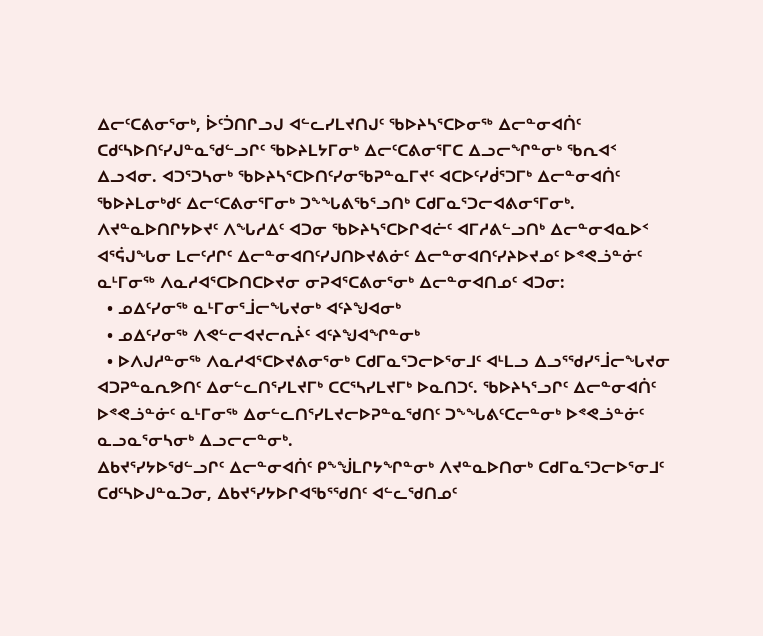ᐃᓕᑦᑕᕕᓂᕐᓂᒃ, ᐆᑦᑑᑎᒋᓗᒍ ᐊᓪᓚᓯᒪᔪᑎᒍᑦ ᖃᐅᔨᓴᕐᑕᐅᓂᖅ ᐃᓕᓐᓂᐊᑏᑦ ᑕᑯᑦᓴᐅᑎᑦᓯᒍᓐᓇᖁᓪᓗᒋᑦ ᖃᐅᔨᒪᔭᒥᓂᒃ ᐃᓕᑦᑕᕕᓂᕐᒥᑕ ᐃᓗᓕᖏᓐᓂᒃ ᖃᕆᐊᑉ ᐃᓗᐊᓂ. ᐊᑐᕐᑐᓴᓂᒃ ᖃᐅᔨᓴᕐᑕᐅᑎᑦᓯᓂᖃᕈᓐᓇᒥᔪᑦ ᐊᑕᐅᑦᓯᑰᕐᑐᒥᒃ ᐃᓕᓐᓂᐊᑏᑦ ᖃᐅᔨᒪᓂᒃᑯᑦ ᐃᓕᑦᑕᕕᓂᕐᒥᓂᒃ ᑐᖕᖓᕕᖃᕐᓗᑎᒃ ᑕᑯᒥᓇᕐᑐᓕᐊᕕᓂᕐᒥᓂᒃ. ᐱᔪᓐᓇᐅᑎᒋᔭᐅᔪᑦ ᐱᖓᓱᐃᑦ ᐊᑐᓂ ᖃᐅᔨᓴᕐᑕᐅᒋᐊᓖᑦ ᐊᒥᓱᕕᓪᓗᑎᒃ ᐃᓕᓐᓂᐊᓇᐅᑉ ᐊᕐᕌᒍᖓᓂ ᒪᓕᑦᓱᒋᑦ ᐃᓕᓐᓂᐊᑎᑦᓯᒍᑎᐅᔪᕕᓃᑦ ᐃᓕᓐᓂᐊᑎᑦᓯᔨᐅᔪᓄᑦ ᐅᕝᕙᓘᓐᓃᑦ ᓇᒻᒥᓂᖅ ᐱᓇᓱᐊᕐᑕᐅᑎᑕᐅᔪᓂ ᓂᕈᐊᕐᑕᕕᓂᕐᓂᒃ ᐃᓕᓐᓂᐊᑎᓄᑦ ᐊᑐᓂ:
  • ᓄᐃᑦᓯᓂᖅ ᓇᒻᒥᓂᕐᒨᓕᖓᔪᓂᒃ ᐊᑦᔨᖑᐊᓂᒃ
  • ᓄᐃᑦᓯᓂᖅ ᐱᕙᓪᓕᐊᔪᓕᕆᔩᑦ ᐊᑦᔨᖑᐊᖏᓐᓂᒃ
  • ᐅᐱᒍᓱᓐᓂᖅ ᐱᓇᓱᐊᕐᑕᐅᔪᕕᓂᕐᓂᒃ ᑕᑯᒥᓇᕐᑐᓕᐅᕐᓂᒧᑦ ᐊᒻᒪᓗ ᐃᓗᕐᖁᓯᕐᒨᓕᖓᔪᓂ
ᐊᑐᕈᓐᓇᕆᕗᑎᑦ ᐃᓂᓪᓚᑎᕐᓯᒪᔪᒥᒃ ᑕᑕᕐᓴᓯᒪᔪᒥᒃ ᐅᓇᑎᑐᑦ. ᖃᐅᔨᓴᕐᓗᒋᑦ ᐃᓕᓐᓂᐊᑏᑦ ᐅᕝᕙᓘᓐᓃᑦ ᓇᒻᒥᓂᖅ ᐃᓂᓪᓚᑎᕐᓯᒪᔪᓕᐅᕈᓐᓇᖁᑎᑦ ᑐᖕᖓᕕᑦᑕᓕᓐᓂᒃ ᐅᕝᕙᓘᓐᓃᑦ ᓇᓗᓇᕐᓂᓴᓂᒃ ᐃᓗᓕᓕᓐᓂᒃ.
ᐃᑲᔪᕐᓯᔭᐅᖁᓪᓗᒋᑦ ᐃᓕᓐᓂᐊᑏᑦ ᑭᖕᖒᒪᒋᔭᖏᓐᓂᒃ ᐱᔪᓐᓇᐅᑎᓂᒃ ᑕᑯᒥᓇᕐᑐᓕᐅᕐᓂᒧᑦ ᑕᑯᑦᓴᐅᒍᓐᓇᑐᓂ, ᐃᑲᔪᕐᓯᔭᐅᒋᐊᖃᕐᖁᑎᑦ ᐊᓪᓚᖁᑎᓄᑦ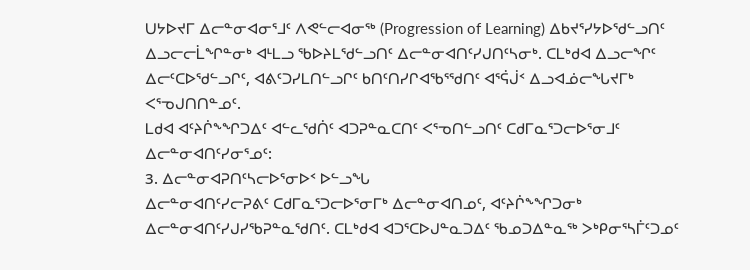ᑌᔭᐅᔪᒥ ᐃᓕᓐᓂᐊᓂᕐᒧᑦ ᐱᕙᓪᓕᐊᓂᖅ (Progression of Learning) ᐃᑲᔪᕐᓯᔭᐅᖁᓪᓗᑎᑦ ᐃᓗᓕᓕᒫᖏᓐᓂᒃ ᐊᒻᒪᓗ ᖃᐅᔨᒪᖁᓪᓗᑎᑦ ᐃᓕᓐᓂᐊᑎᑦᓯᒍᑎᑦᓴᓂᒃ. ᑕᒪᒃᑯᐊ ᐃᓗᓕᖏᑦ ᐃᓕᑦᑕᐅᖁᓪᓗᒋᑦ, ᐊᕕᑦᑐᓯᒪᑎᓪᓗᒋᑦ ᑲᑎᑦᑎᓯᒋᐊᖃᕐᖁᑎᑦ ᐊᕐᕌᒎᑉ ᐃᓗᐊᓅᓕᖓᔪᒥᒃ ᐸᕐᓀᒍᑎᑎᓐᓄᑦ.
ᒪᑯᐊ ᐊᑦᔨᒌᖕᖏᑐᐃᑦ ᐊᓪᓚᖁᑏᑦ ᐊᑐᕈᓐᓇᑕᑎᑦ ᐸᕐᓀᑎᓪᓗᑎᑦ ᑕᑯᒥᓇᕐᑐᓕᐅᕐᓂᒧᑦ ᐃᓕᓐᓂᐊᑎᑦᓯᓂᕐᓄᑦ:
3. ᐃᓕᓐᓂᐊᕈᑎᑦᓴᓕᐅᕐᓂᐅᑉ ᐅᓪᓗᖓ
ᐃᓕᓐᓂᐊᑎᑦᓯᓕᕈᕕᑦ ᑕᑯᒥᓇᕐᑐᓕᐅᕐᓂᒥᒃ ᐃᓕᓐᓂᐊᑎᓄᑦ, ᐊᑦᔨᒌᖕᖏᑐᓂᒃ ᐃᓕᓐᓂᐊᑎᑦᓯᒍᓯᖃᕈᓐᓇᖁᑎᑦ. ᑕᒪᒃᑯᐊ ᐊᑐᕐᑕᐅᒍᓐᓇᑐᐃᑦ ᖃᓄᑐᐃᓐᓇᖅ ᐳᒃᑭᓂᕐᓴᒦᑦᑐᓄᑦ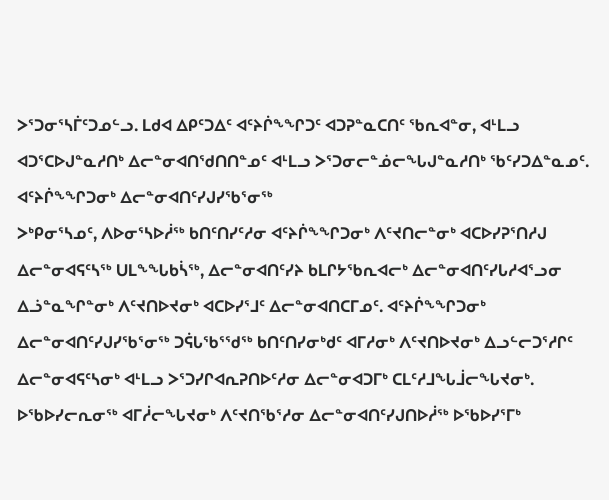ᐳᕐᑐᓂᕐᓴᒦᑦᑐᓄᓪᓗ. ᒪᑯᐊ ᐃᑭᑦᑐᐃᑦ ᐊᑦᔨᒌᖕᖏᑐᑦ ᐊᑐᕈᓐᓇᑕᑎᑦ ᖃᕆᐊᓐᓂ, ᐊᒻᒪᓗ ᐊᑐᕐᑕᐅᒍᓐᓇᓱᑎᒃ ᐃᓕᓐᓂᐊᑎᖁᑎᑎᓐᓄᑦ ᐊᒻᒪᓗ ᐳᕐᑐᓂᓕᓐᓅᓕᖓᒍᓐᓇᓱᑎᒃ ᖃᑦᓯᑐᐃᓐᓇᓄᑦ.
ᐊᑦᔨᒌᖕᖏᑐᓂᒃ ᐃᓕᓐᓂᐊᑎᑦᓯᒍᓯᖃᕐᓂᖅ
ᐳᒃᑭᓂᕐᓴᓄᑦ, ᐱᐅᓂᕐᓴᐅᓲᖅ ᑲᑎᑦᑎᓯᑦᓱᓂ ᐊᑦᔨᒌᖕᖏᑐᓂᒃ ᐱᑦᔪᑎᓕᓐᓂᒃ ᐊᑕᐅᓯᕈᕐᑎᓱᒍ ᐃᓕᓐᓂᐊᕋᑦᓴᖅ ᑌᒪᖕᖓᑲᓵᖅ, ᐃᓕᓐᓂᐊᑎᑦᓯᔨ ᑲᒪᒋᔭᖃᕆᐊᓕᒃ ᐃᓕᓐᓂᐊᑎᑦᓯᒐᓱᐊᕐᓗᓂ ᐃᓘᓐᓇᖏᓐᓂᒃ ᐱᑦᔪᑎᐅᔪᓂᒃ ᐊᑕᐅᓯᕐᒧᑦ ᐃᓕᓐᓂᐊᑎᑕᒥᓄᑦ. ᐊᑦᔨᒌᖕᖏᑐᓂᒃ ᐃᓕᓐᓂᐊᑎᑦᓯᒍᓯᖃᕐᓂᖅ ᑐᕌᒐᖃᕐᖁᖅ ᑲᑎᑦᑎᓯᓂᒃᑯᑦ ᐊᒥᓱᓂᒃ ᐱᑦᔪᑎᐅᔪᓂᒃ ᐃᓗᓪᓕᑐᕐᓱᒋᑦ ᐃᓕᓐᓂᐊᕋᑦᓴᓂᒃ ᐊᒻᒪᓗ ᐳᕐᑐᓯᒋᐊᕆᕈᑎᐅᑦᓱᓂ ᐃᓕᓐᓂᐊᑐᒥᒃ ᑕᒪᑦᓱᒧᖓᒨᓕᖓᔪᓂᒃ. ᐅᖃᐅᓯᓕᕆᓂᖅ ᐊᒥᓲᓕᖓᔪᓂᒃ ᐱᑦᔪᑎᖃᕐᓱᓂ ᐃᓕᓐᓂᐊᑎᑦᓯᒍᑎᐅᓲᖅ ᐅᖃᐅᓯᕐᒥᒃ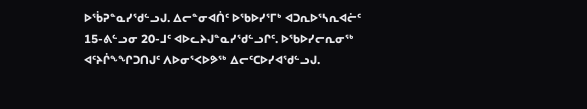ᐅᖄᕈᓐᓇᓯᖁᓪᓗᒍ. ᐃᓕᓐᓂᐊᑏᑦ ᐅᖃᐅᓯᕐᒥᒃ ᐊᑐᕆᐅᕐᓴᕆᐊᓖᑦ 15-ᕕᓪᓗᓂ 20-ᒧᑦ ᐊᐅᓚᔨᒍᓐᓇᓯᖁᓪᓗᒋᑦ. ᐅᖃᐅᓯᓕᕆᓂᖅ ᐊᑦᔨᒌᖕᖏᑐᑎᒍᑦ ᐱᐅᓂᕐᐸᐅᕗᖅ ᐃᓕᑦᑕᐅᓯᐊᖁᓪᓗᒍ.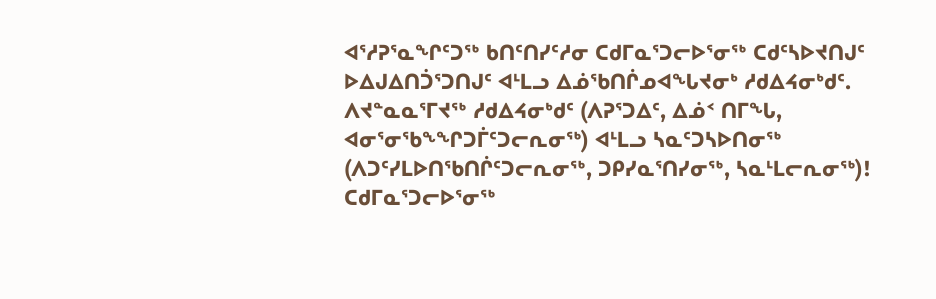ᐊᕐᓱᕈᕐᓇᖏᑦᑐᖅ ᑲᑎᑦᑎᓯᑦᓱᓂ ᑕᑯᒥᓇᕐᑐᓕᐅᕐᓂᖅ ᑕᑯᑦᓴᐅᔪᑎᒍᑦ ᐅᐃᒍᐃᑎᑑᕐᑐᑎᒍᑦ ᐊᒻᒪᓗ ᐃᓅᖃᑎᒌᓄᐊᖓᔪᓂᒃ ᓱᑯᐃᔦᓂᒃᑯᑦ. ᐱᔪᓐᓇᓇᕐᒥᔪᖅ ᓱᑯᐃᔦᓂᒃᑯᑦ (ᐱᕈᕐᑐᐃᑦ, ᐃᓅᑉ ᑎᒥᖓ, ᐊᓂᕐᓂᖃᖕᖏᑐᒦᑦᑐᓕᕆᓂᖅ) ᐊᒻᒪᓗ ᓴᓇᑦᑐᓴᐅᑎᓂᖅ (ᐱᑐᑦᓯᒪᐅᑎᖃᑎᒌᑦᑐᓕᕆᓂᖅ, ᑐᑭᓯᓇᕐᑎᓯᓂᖅ, ᓴᓇᒻᒪᓕᕆᓂᖅ)! ᑕᑯᒥᓇᕐᑐᓕᐅᕐᓂᖅ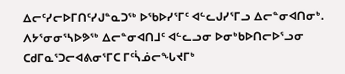ᐃᓕᑦᓯᓕᐅᒥᑎᑦᓯᒍᓐᓇᑐᖅ ᐅᖃᐅᓯᕐᒥᑦ ᐊᓪᓚᒍᓯᕐᒥᓗ ᐃᓕᓐᓂᐊᑎᓂᒃ. ᐱᔭᕐᓂᓂᕐᓴᐅᕗᖅ ᐃᓕᓐᓂᐊᑎᒧᑦ ᐊᓪᓚᓗᓂ ᐅᓂᒃᑲᐅᑎᓕᐅᕐᓗᓂ ᑕᑯᒥᓇᕐᑐᓕᐊᕕᓂᕐᒥᑕ ᒥᑦᓵᓅᓕᖓᔪᒥᒃ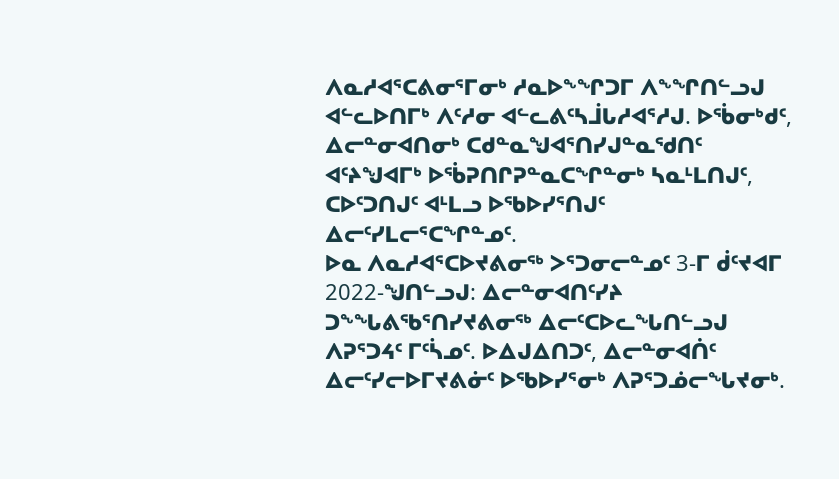ᐱᓇᓱᐊᕐᑕᕕᓂᕐᒥᓂᒃ ᓱᓇᐅᖕᖏᑐᒥ ᐱᖕᖏᑎᓪᓗᒍ ᐊᓪᓚᐅᑎᒥᒃ ᐱᑦᓱᓂ ᐊᓪᓚᕕᑦᓴᒨᒐᓱᐊᕐᓱᒍ. ᐅᖄᓂᒃᑯᑦ, ᐃᓕᓐᓂᐊᑎᓂᒃ ᑕᑯᓐᓇᖑᐊᕐᑎᓯᒍᓐᓇᖁᑎᑦ ᐊᑦᔨᖑᐊᒥᒃ ᐅᖄᕈᑎᒋᕈᓐᓇᑕᖏᓐᓂᒃ ᓴᓇᒻᒪᑎᒍᑦ, ᑕᐅᑦᑐᑎᒍᑦ ᐊᒻᒪᓗ ᐅᖃᐅᓯᕐᑎᒍᑦ ᐃᓕᑦᓯᒪᓕᕐᑕᖏᓐᓄᑦ.
ᐅᓇ ᐱᓇᓱᐊᕐᑕᐅᔪᕕᓂᖅ ᐳᕐᑐᓂᓕᓐᓄᑦ 3-ᒥ ᑰᑦᔪᐊᒥ 2022-ᖑᑎᓪᓗᒍ: ᐃᓕᓐᓂᐊᑎᑦᓯᔨ ᑐᖕᖓᕕᖃᕐᑎᓯᔪᕕᓂᖅ ᐃᓕᑦᑕᐅᓚᖓᑎᓪᓗᒍ ᐱᕈᕐᑐᔦᑦ ᒥᑦᓵᓄᑦ. ᐅᐃᒍᐃᑎᑐᑦ, ᐃᓕᓐᓂᐊᑏᑦ ᐃᓕᑦᓯᓕᐅᒥᔪᕕᓃᑦ ᐅᖃᐅᓯᕐᓂᒃ ᐱᕈᕐᑐᓅᓕᖓᔪᓂᒃ.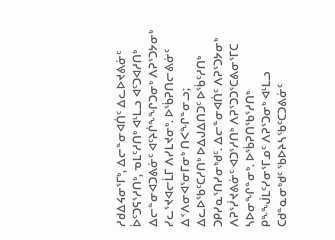ᓱᑯᐃᔦᓂᕐᒥᒃ, ᐃᓕᓐᓂᐊᑏᑦ ᐃᓚᐅᔪᕕᓃᑦ ᐆᑦᑐᕋᕐᓱᑎᒃ, ᓀᒪᑦᓱᑎᒃ ᐊᒻᒪᓗ ᐊᑦᑐᐊᓱᑎᒃ ᐃᓕᓐᓂᐊᑐᕕᓃᑦ ᐊᑦᔨᒌᖕᖏᑐᓂᒃ ᐱᕈᕐᑐᔭᓂᒃ ᓯᓚᕐᔪᐊᓕᒫᒥ ᐱᓯᒪᔪᓂᒃ. ᐅᖄᕈᑎᓕᕕᓃᑦ ᐃᑉᐱᓂᐊᕐᓂᒥᓂᒃ ᑎᐸᖏᓐᓂᓗ; ᐃᓚᐅᖃᑦᑕᓱᑎᒃ ᐅᐃᒍᐃᑎᑐᑦ ᐅᖄᑦᓱᑎᒃ ᑐᑭᓯᓇᕐᑎᓯᓂᒃᑯᑦ. ᐃᓕᓐᓂᐊᑏᑦ ᐱᕈᕐᑐᔭᓂᒃ ᐱᕈᕐᓰᔪᕕᓃᑦ ᐊᑐᕐᓱᑎᒃ ᐱᕈᕐᑐᑐᕐᑕᕕᓂᕐᒥᑕ ᓴᐅᓂᖏᓐᓂᒃ. ᐅᖄᕈᑎᖃᕐᓱᑎᒃ ᑭᖕᖒᒪᑦᓯᓂᕐᒥᓄᑦ ᐱᕈᕐᑐᓂᒃ ᐊᒻᒪᓗ ᑕᑯᓐᓇᓂᒃᑯᑦ ᖃᐅᔨᓴᖃᑦᑕᑐᕕᓃᑦ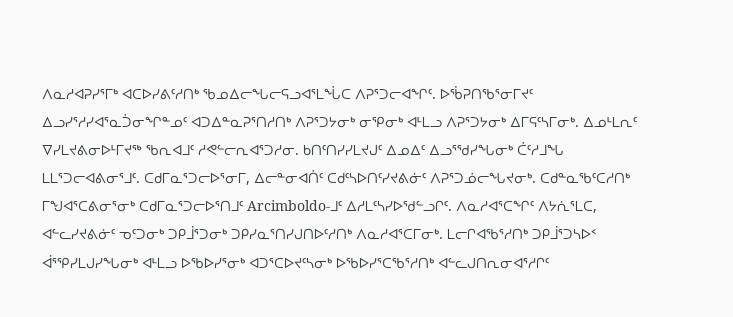ᐱᓇᓱᐊᕈᓯᕐᒥᒃ ᐊᑕᐅᓯᕕᑦᓱᑎᒃ ᖃᓄᐃᓕᖓᓕᕋᓗᐊᕐᒪᖔᑕ ᐱᕈᕐᑐᓕᐊᖏᑦ. ᐅᖄᕈᑎᖃᕐᓂᒥᔪᑦ ᐃᓗᓯᕐᓱᓯᐊᕐᓇᑑᓂᖏᓐᓄᑦ ᐊᑐᐃᓐᓇᕈᕐᑎᓱᑎᒃ ᐱᕈᕐᑐᔭᓂᒃ ᓂᕿᓂᒃ ᐊᒻᒪᓗ ᐱᕈᕐᑐᔭᓂᒃ ᐃᒥᕋᑦᓴᒥᓂᒃ. ᐃᓄᒻᒪᕆᑦ ᐁᓯᒪᔪᕕᓂᐅᒻᒥᔪᖅ ᖃᕆᐊᒧᑦ ᓱᕙᓪᓕᕆᐊᕐᑐᓱᓂ. ᑲᑎᑦᑎᓯᓯᒪᔪᒍᑦ ᐃᓄᐃᑦ ᐃᓗᕐᖁᓯᖓᓂᒃ ᑖᑦᓱᒧᖓ ᒪᒪᕐᑐᓕᐊᕕᓂᕐᒧᑦ. ᑕᑯᒥᓇᕐᑐᓕᐅᕐᓂᒥ, ᐃᓕᓐᓂᐊᑏᑦ ᑕᑯᑦᓴᐅᑎᑦᓯᔪᕕᓃᑦ ᐱᕈᕐᑐᓅᓕᖓᔪᓂᒃ. ᑕᑯᓐᓇᖃᑦᑕᓱᑎᒃ ᒥᖑᐊᕐᑕᕕᓂᕐᓂᒃ ᑕᑯᒥᓇᕐᑐᓕᐅᕐᑎᒧᑦ Arcimboldo-ᒧᑦ ᐃᓱᒪᑦᓴᓯᐅᖁᓪᓗᒋᑦ. ᐱᓇᓱᐊᕐᑕᖏᑦ ᐱᔭᕇᕐᒪᑕ, ᐊᓪᓚᓯᔪᕕᓃᑦ ᓀᑦᑐᓂᒃ ᑐᑭᒨᕐᑐᓂᒃ ᑐᑭᓯᓇᕐᑎᓯᒍᑎᐅᑦᓱᑎᒃ ᐱᓇᓱᐊᕐᑕᒥᓂᒃ. ᒪᓕᒋᐊᖃᕐᓱᑎᒃ ᑐᑭᒨᕐᑐᓴᐅᑉ ᐋᕐᕿᓯᒪᒍᓯᖓᓂᒃ ᐊᒻᒪᓗ ᐅᖃᐅᓯᕐᓂᒃ ᐊᑐᕐᑕᐅᔪᑦᓴᓂᒃ ᐅᖃᐅᓯᕐᑕᖃᕐᓱᑎᒃ ᐊᓪᓚᒍᑎᕆᓂᐊᕐᓱᒋᑦ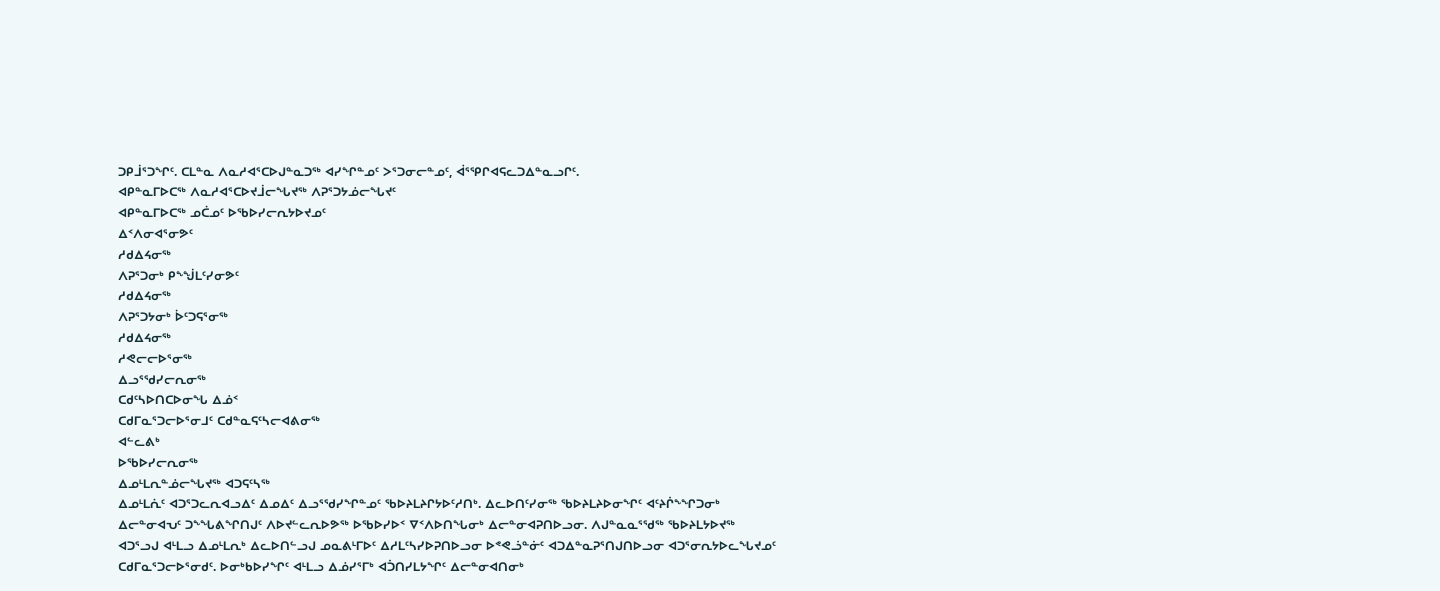ᑐᑭᒨᕐᑐᖏᑦ. ᑕᒪᓐᓇ ᐱᓇᓱᐊᕐᑕᐅᒍᓐᓇᑐᖅ ᐊᓯᖏᓐᓄᑦ ᐳᕐᑐᓂᓕᓐᓄᑦ, ᐋᕐᕿᒋᐊᕋᓚᑐᐃᓐᓇᓗᒋᑦ.
ᐊᑭᓐᓇᒥᐅᑕᖅ ᐱᓇᓱᐊᕐᑕᐅᔪᒨᓕᖓᔪᖅ ᐱᕈᕐᑐᔭᓅᓕᖓᔪᑦ
ᐊᑭᓐᓇᒥᐅᑕᖅ ᓄᑖᓄᑦ ᐅᖃᐅᓯᓕᕆᔭᐅᔪᓄᑦ
ᐃᑉᐱᓂᐊᕐᓂᕗᑦ
ᓱᑯᐃᔦᓂᖅ
ᐱᕈᕐᑐᓂᒃ ᑭᖕᖒᒪᑦᓯᓂᕗᑦ
ᓱᑯᐃᔦᓂᖅ
ᐱᕈᕐᑐᔭᓂᒃ ᐆᑦᑐᕋᕐᓂᖅ
ᓱᑯᐃᔦᓂᖅ
ᓱᕙᓕᓕᐅᕐᓂᖅ
ᐃᓗᕐᖁᓯᓕᕆᓂᖅ
ᑕᑯᑦᓴᐅᑎᑕᐅᓂᖓ ᐃᓅᑉ
ᑕᑯᒥᓇᕐᑐᓕᐅᕐᓂᒧᑦ ᑕᑯᓐᓇᕋᑦᓴᓕᐊᕕᓂᖅ
ᐊᓪᓚᕕᒃ
ᐅᖃᐅᓯᓕᕆᓂᖅ
ᐃᓄᒻᒪᕆᓐᓅᓕᖓᔪᖅ ᐊᑐᕋᑦᓴᖅ
ᐃᓄᒻᒪᕇᑦ ᐊᑐᕐᑐᓚᕆᐊᓗᐃᑦ ᐃᓄᐃᑦ ᐃᓗᕐᖁᓯᖏᓐᓄᑦ ᖃᐅᔨᒪᔨᒋᔭᐅᑦᓱᑎᒃ. ᐃᓚᐅᑎᑦᓯᓂᖅ ᖃᐅᔨᒪᔨᐅᓂᖏᑦ ᐊᑦᔨᒌᖕᖏᑐᓂᒃ ᐃᓕᓐᓂᐊᕃᑦ ᑐᖕᖓᕕᖏᑎᒍᑦ ᐱᐅᔪᓪᓚᕆᐅᕗᖅ ᐅᖃᐅᓯᐅᑉ ᐁᑉᐱᐅᑎᖓᓂᒃ ᐃᓕᓐᓂᐊᕈᑎᐅᓗᓂ. ᐱᒍᓐᓇᓇᕐᖁᖅ ᖃᐅᔨᒪᔭᐅᔪᖅ ᐊᑐᕐᓗᒍ ᐊᒻᒪᓗ ᐃᓄᒻᒪᕆᒃ ᐃᓚᐅᑎᓪᓗᒍ ᓄᓇᕕᒻᒥᐅᑦ ᐃᓱᒪᑦᓴᓯᐅᕈᑎᐅᓗᓂ ᐅᕝᕙᓘᓐᓃᑦ ᐊᑐᐃᓐᓇᕈᕐᑎᒍᑎᐅᓗᓂ ᐊᑐᕐᓂᕆᔭᐅᓚᖓᔪᓄᑦ ᑕᑯᒥᓇᕐᑐᓕᐅᕐᓂᑯᑦ. ᐅᓂᒃᑲᐅᓯᖏᑦ ᐊᒻᒪᓗ ᐃᓅᓯᕐᒥᒃ ᐊᑑᑎᓯᒪᔭᖏᑦ ᐃᓕᓐᓂᐊᑎᓂᒃ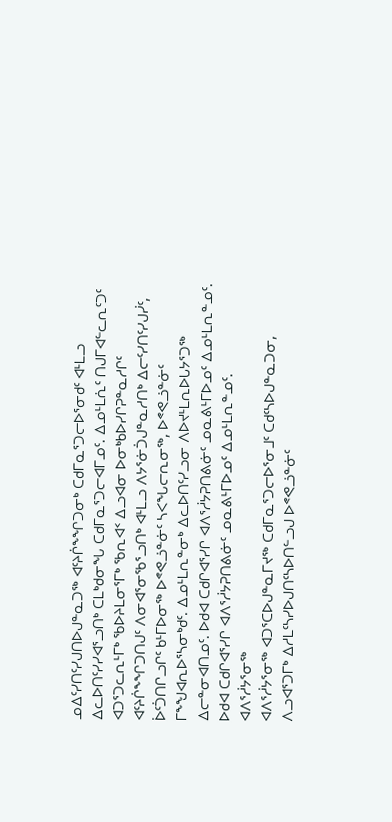ᓄᐃᑦᓯᑎᑦᓯᒍᑎᐅᒍᓐᓇᑐᖅ ᐊᑦᔨᒌᖕᖏᑐᓂᒃ ᑕᑯᒥᓇᕐᑐᓕᐅᕐᓂᑯᑦ ᐊᒻᒪᓗ ᐃᓚᐅᑎᑦᓯᓯᐊᕐᓗᑎᒃ ᑕᒪᒃᑯᓂᖓ ᑕᑯᒥᓇᕐᑐᓕᐊᒥᓄᑦ. ᐃᓄᒻᒪᕇᑦ ᑎᒍᒥᐊᓪᓚᕆᑦᑐᑦ ᐊᑐᕐᑐᓚᕆᒻᒥᒃ ᖃᐅᔨᒪᓂᕐᒥᒃ ᖃᕆᐊᑉ ᐃᓗᐊᓂ ᐅᓂᒃᑲᐅᓯᒋᕈᓐᓇᓱᒋᑦ ᐊᑦᔨᒌᖕᖏᑐᑎᒍᑦ ᐱᓂᐊᕐᓂᖃᕐᓗᑎᒃ ᐊᒻᒪᓗ ᐱᔭᕐᓃᑑᒍᓐᓇᓱᑎᒃ ᐃᓕᑦᓯᑎᑦᓯᒍᓰᑦ, ᐆᑦᑑᑎᒋᓗᒋᑦ ᑲᒻᒥᐅᓂᖅ ᐅᕝᕙᓘᓐᓃᑦ ᓴᐸᖓᓕᕆᓂᖅ, ᐅᕝᕙᓘᓐᓃᑦ ᒥᖕᖑᐊᕆᐅᕐᓴᓂᒃᑯᑦ. ᐃᓄᒻᒪᕆᓐᓂᒃ ᐃᓚᐅᑎᑦᓯᓗᓂ ᐱᐅᔪᒻᒪᕆᐅᒐᔭᕐᑐᖅ ᐃᓕᓐᓂᐊᑎᓄᑦ. ᐅᑯᐊ ᑕᑯᒋᐊᕐᓯᒋ ᐊᐱᕐᓲᔭᕈᑎᕕᓃᑦ ᓄᓇᕕᒻᒥᐅᓄᑦ ᐃᓄᒻᒪᕆᓐᓄᑦ.  ᐅᑯᐊ ᑕᑯᒋᐊᕐᓯᒋ ᐊᐱᕐᓲᔭᕈᑎᕕᓃᑦ ᓄᓇᕕᒻᒥᐅᓄᑦ ᐃᓄᒻᒪᕆᓐᓄᑦ.
ᐊᐱᕐᓲᔭᕐᓂᖅ
ᐊᐱᕐᓲᔭᕐᓂᖅ ᐊᑐᕐᑕᐅᒍᓐᓇᒥᔪᖅ ᑕᑯᒥᓇᕐᑐᓕᐅᕐᓂᒧᑦ ᑕᑯᑦᓴᐅᒍᓐᓇᑐᓂ, ᐱᓗᐊᕐᑐᒥᒃ ᐃᓱᒪᑦᓴᓯᐅᒍᑎᑦᓴᐅᑎᓪᓗᒍ ᐅᕝᕙᓘᓐᓃᑦ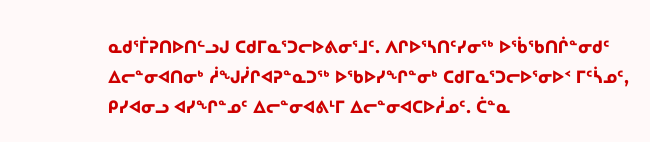ᓇᑯᕐᒦᕈᑎᐅᑎᓪᓗᒍ ᑕᑯᒥᓇᕐᑐᓕᐅᕕᓂᕐᒧᑦ. ᐱᒋᐅᕐᓴᑎᑦᓯᓂᖅ ᐅᖄᖃᑎᒌᓐᓂᑯᑦ ᐃᓕᓐᓂᐊᑎᓂᒃ ᓲᖑᓰᒋᐊᕈᓐᓇᑐᖅ ᐅᖃᐅᓯᖏᓐᓂᒃ ᑕᑯᒥᓇᕐᑐᓕᐅᕐᓂᐅᑉ ᒥᑦᓵᓄᑦ, ᑭᓯᐊᓂᓗ ᐊᓯᖏᓐᓄᑦ ᐃᓕᓐᓂᐊᕕᒻᒥ ᐃᓕᓐᓂᐊᑕᐅᓲᓄᑦ. ᑖᓐᓇ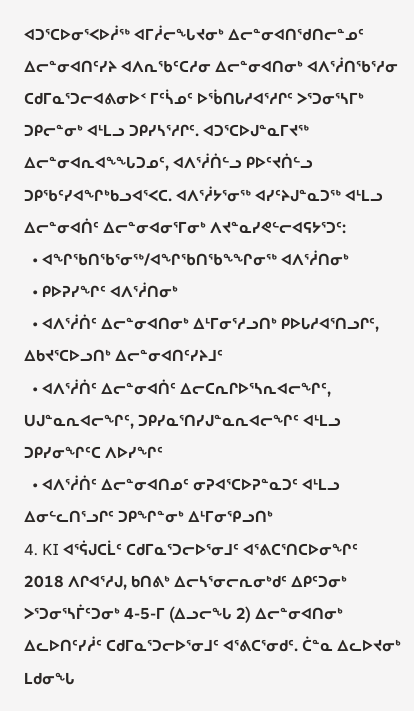ᐊᑐᕐᑕᐅᓂᕐᐸᐅᓲᖅ ᐊᒥᓲᓕᖓᔪᓂᒃ ᐃᓕᓐᓂᐊᑎᖁᑎᓕᓐᓄᑦ ᐃᓕᓐᓂᐊᑎᑦᓯᔨ ᐊᐱᕆᖃᑦᑕᓱᓂ ᐃᓕᓐᓂᐊᑎᓂᒃ ᐊᐱᕐᓲᑎᖃᕐᓱᓂ ᑕᑯᒥᓇᕐᑐᓕᐊᕕᓂᐅᑉ ᒥᑦᓵᓄᑦ ᐅᖄᑎᒐᓱᐊᕐᓱᒋᑦ ᐳᕐᑐᓂᕐᓴᒥᒃ ᑐᑭᓕᓐᓂᒃ ᐊᒻᒪᓗ ᑐᑭᓯᓴᕐᓱᒋᑦ. ᐊᑐᕐᑕᐅᒍᓐᓇᒥᔪᖅ ᐃᓕᓐᓂᐊᕆᐊᖕᖓᑐᓄᑦ, ᐊᐱᕐᓲᑏᓪᓗ ᑭᐅᑦᔪᑏᓪᓗ ᑐᑭᖃᑦᓯᐊᖏᒃᑲᓗᐊᕐᐸᑕ. ᐊᐱᕐᓲᔭᕐᓂᖅ ᐊᓯᑦᔨᒍᓐᓇᑐᖅ ᐊᒻᒪᓗ ᐃᓕᓐᓂᐊᑏᑦ ᐃᓕᓐᓂᐊᓂᕐᒥᓂᒃ ᐱᔪᓐᓇᓯᕙᓪᓕᐊᕋᔭᕐᑐᑦ:
  • ᐊᖏᖃᑎᖃᕐᓂᖅ/ᐊᖏᖃᑎᖃᖕᖏᓂᖅ ᐊᐱᕐᓲᑎᓂᒃ
  • ᑭᐅᕈᓯᖏᑦ ᐊᐱᕐᓲᑎᓂᒃ
  • ᐊᐱᕐᓲᑏᑦ ᐃᓕᓐᓂᐊᑎᓂᒃ ᐃᒻᒥᓂᕐᓱᓗᑎᒃ ᑭᐅᒐᓱᐊᕐᑎᓗᒋᑦ, ᐃᑲᔪᕐᑕᐅᓗᑎᒃ ᐃᓕᓐᓂᐊᑎᑦᓯᔨᒧᑦ
  • ᐊᐱᕐᓲᑏᑦ ᐃᓕᓐᓂᐊᑏᑦ ᐃᓕᑕᕆᒋᐅᕐᓴᕆᐊᓕᖏᑦ, ᑌᒍᓐᓇᕆᐊᓕᖏᑦ, ᑐᑭᓯᓇᕐᑎᓯᒍᓐᓇᕆᐊᓕᖏᑦ ᐊᒻᒪᓗ ᑐᑭᓯᓂᖏᑦᑕ ᐱᐅᓯᖏᑦ
  • ᐊᐱᕐᓲᑏᑦ ᐃᓕᓐᓂᐊᑎᓄᑦ ᓂᕈᐊᕐᑕᐅᕈᓐᓇᑐᑦ ᐊᒻᒪᓗ ᐃᓂᓪᓚᑎᕐᓗᒋᑦ ᑐᑭᖏᓐᓂᒃ ᐃᒻᒥᓂᕿᓗᑎᒃ
4. KI ᐊᕐᕌᒍᑕᒫᑦ ᑕᑯᒥᓇᕐᑐᓕᐅᕐᓂᒧᑦ ᐊᕐᕕᑕᕐᑎᑕᐅᓂᖏᑦ
2018 ᐱᒋᐊᕐᓱᒍ, ᑲᑎᕕᒃ ᐃᓕᓴᕐᓂᓕᕆᓂᒃᑯᑦ ᐃᑭᑦᑐᓂᒃ ᐳᕐᑐᓂᕐᓴᒦᑦᑐᓂᒃ 4-5-ᒥ (ᐃᓗᓕᖓ 2) ᐃᓕᓐᓂᐊᑎᓂᒃ ᐃᓚᐅᑎᑦᓯᓲᑦ ᑕᑯᒥᓇᕐᑐᓕᐅᕐᓂᒧᑦ ᐊᕐᕕᑕᕐᓂᑯᑦ. ᑖᓐᓇ ᐃᓚᐅᔪᓂᒃ ᒪᑯᓂᖓ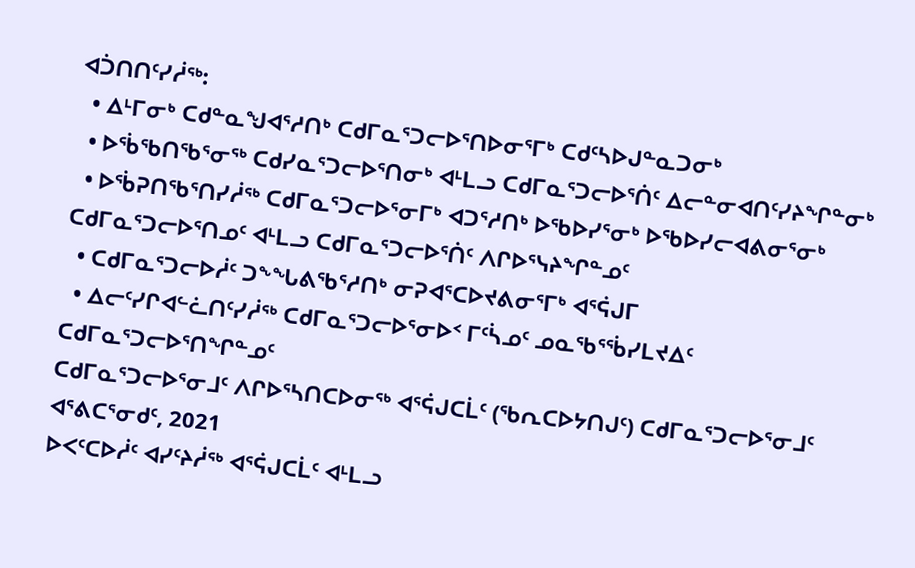ᐊᑑᑎᑎᑦᓯᓲᖅ:
  • ᐃᒻᒥᓂᒃ ᑕᑯᓐᓇᖑᐊᕐᓱᑎᒃ ᑕᑯᒥᓇᕐᑐᓕᐅᕐᑎᐅᓂᕐᒥᒃ ᑕᑯᑦᓴᐅᒍᓐᓇᑐᓂᒃ
  • ᐅᖄᖃᑎᖃᕐᓂᖅ ᑕᑯᓯᓇᕐᑐᓕᐅᕐᑎᓂᒃ ᐊᒻᒪᓗ ᑕᑯᒥᓇᕐᑐᓕᐅᕐᑏᑦ ᐃᓕᓐᓂᐊᑎᑦᓯᔨᖏᓐᓂᒃ
  • ᐅᖄᕈᑎᖃᕐᑎᓯᓲᖅ ᑕᑯᒥᓇᕐᑐᓕᐅᕐᓂᒥᒃ ᐊᑐᕐᓱᑎᒃ ᐅᖃᐅᓯᕐᓂᒃ ᐅᖃᐅᓯᓕᐊᕕᓂᕐᓂᒃ ᑕᑯᒥᓇᕐᑐᓕᐅᕐᑎᓄᑦ ᐊᒻᒪᓗ ᑕᑯᒥᓇᕐᑐᓕᐅᕐᑏᑦ ᐱᒋᐅᕐᓭᔨᖏᓐᓄᑦ
  • ᑕᑯᒥᓇᕐᑐᓕᐅᓲᑦ ᑐᖕᖓᕕᖃᕐᓱᑎᒃ ᓂᕈᐊᕐᑕᐅᔪᕕᓂᕐᒥᒃ ᐊᕐᕌᒍᒥ
  • ᐃᓕᑦᓯᒋᐊᓪᓛᑎᑦᓯᓲᖅ ᑕᑯᒥᓇᕐᑐᓕᐅᕐᓂᐅᑉ ᒥᑦᓵᓄᑦ ᓄᓇᖃᕐᖄᓯᒪᔪᐃᑦ ᑕᑯᒥᓇᕐᑐᓕᐅᕐᑎᖏᓐᓄᑦ
ᑕᑯᒥᓇᕐᑐᓕᐅᕐᓂᒧᑦ ᐱᒋᐅᕐᓴᑎᑕᐅᓂᖅ ᐊᕐᕌᒍᑕᒫᑦ (ᖃᕆᑕᐅᔭᑎᒍᑦ) ᑕᑯᒥᓇᕐᑐᓕᐅᕐᓂᒧᑦ ᐊᕐᕕᑕᕐᓂᑯᑦ, 2021
ᐅᐸᑦᑕᐅᓲᑦ ᐊᓯᑦᔨᓲᖅ ᐊᕐᕌᒍᑕᒫᑦ ᐊᒻᒪᓗ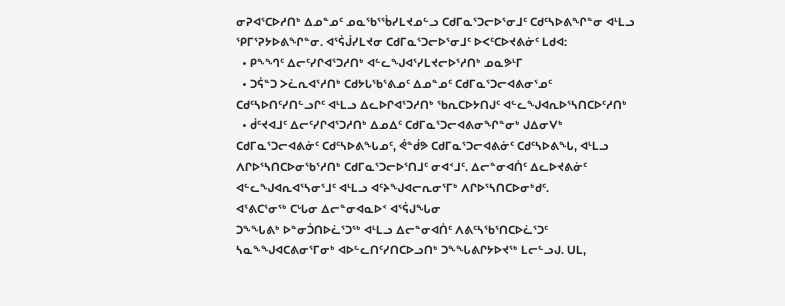ᓂᕈᐊᕐᑕᐅᓱᑎᒃ ᐃᓄᓐᓄᑦ ᓄᓇᖃᕐᖄᓯᒪᔪᓄᓪᓗ ᑕᑯᒥᓇᕐᑐᓕᐅᕐᓂᒧᑦ ᑕᑯᑦᓴᐅᕕᖏᓐᓂ ᐊᒻᒪᓗ ᕿᒥᕐᕈᔭᐅᕕᖏᓐᓂ. ᐊᕐᕌᒎᓯᒪᔪᓂ ᑕᑯᒥᓇᕐᑐᓕᐅᕐᓂᒧᑦ ᐅᐸᑦᑕᐅᔪᕕᓃᑦ ᒪᑯᐊ:
  • ᑭᖕᙰᑦ ᐃᓕᑦᓯᒋᐊᕐᑐᓱᑎᒃ ᐊᓪᓚᖑᐊᕐᓯᒪᔪᓕᐅᕐᓱᑎᒃ ᓄᓇᕗᒻᒥ
  • ᑐᕌᓐᑐ ᐳᓛᕆᐊᕐᓱᑎᒃ ᑕᑯᔭᒐᖃᕐᕕᓄᑦ ᐃᓄᓐᓄᑦ ᑕᑯᒥᓇᕐᑐᓕᐊᕕᓂᕐᓄᑦ ᑕᑯᑦᓴᐅᑎᑦᓯᑎᓪᓗᒋᑦ ᐊᒻᒪᓗ ᐃᓚᐅᒋᐊᕐᑐᓱᑎᒃ ᖃᕆᑕᐅᔭᑎᒍᑦ ᐊᓪᓚᖑᐊᕆᐅᕐᓴᑎᑕᐅᑦᓱᑎᒃ
  • ᑰᑦᔪᐊᒧᑦ ᐃᓕᑦᓯᒋᐊᕐᑐᓱᑎᒃ ᐃᓄᐃᑦ ᑕᑯᒥᓇᕐᑐᓕᐊᕕᓂᖏᓐᓂᒃ ᒍᐃᓂᐯᒃ ᑕᑯᒥᓇᕐᑐᓕᐊᕕᓃᑦ ᑕᑯᑦᓴᐅᕕᖓᓄᑦ, ᕚᓐᑰᕗ ᑕᑯᒥᓇᕐᑐᓕᐊᕕᓃᑦ ᑕᑯᑦᓴᐅᕕᖓ, ᐊᒻᒪᓗ ᐱᒋᐅᕐᓴᑎᑕᐅᓂᖃᕐᓱᑎᒃ ᑕᑯᒥᓇᕐᑐᓕᐅᕐᑎᒧᑦ ᓂᐊᑉᒧᑦ. ᐃᓕᓐᓂᐊᑏᑦ ᐃᓚᐅᔪᕕᓃᑦ ᐊᓪᓚᖑᐊᕆᐊᕐᓴᓂᕐᒧᑦ ᐊᒻᒪᓗ ᐊᑦᔨᖑᐊᓕᕆᓂᕐᒥᒃ ᐱᒋᐅᕐᓴᑎᑕᐅᓂᒃᑯᑦ.
ᐊᕐᕕᑕᕐᓂᖅ ᑕᒡᒐᓂ ᐃᓕᓐᓂᐊᓇᐅᑉ ᐊᕐᕌᒍᖓᓂ
ᑐᖕᖓᕕᒃ ᐅᓐᓂᑑᑎᐅᓛᕐᑐᖅ ᐊᒻᒪᓗ ᐃᓕᓐᓂᐊᑏᑦ ᐱᕕᑦᓴᖃᕐᑎᑕᐅᓛᕐᑐᑦ ᓴᓇᖕᖑᐊᑕᕕᓂᕐᒥᓂᒃ ᐊᐅᓪᓚᑎᑦᓯᑎᑕᐅᓗᑎᒃ ᑐᖕᖓᕕᒋᔭᐅᔪᖅ ᒪᓕᓪᓗᒍ. ᑌᒪ,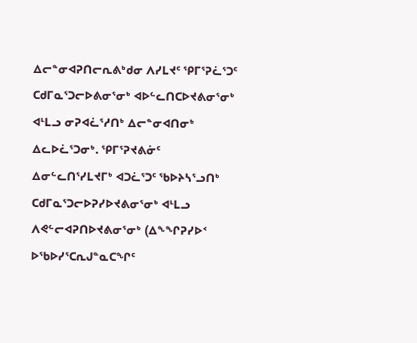ᐃᓕᓐᓂᐊᕈᑎᓕᕆᕕᒃᑯᓂ ᐱᓯᒪᔪᑦ ᕿᒥᕐᕈᓛᕐᑐᑦ ᑕᑯᒥᓇᕐᑐᓕᐅᕕᓂᕐᓂᒃ ᐊᐅᓪᓚᑎᑕᐅᔪᕕᓂᕐᓂᒃ ᐊᒻᒪᓗ ᓂᕈᐊᓛᕐᓱᑎᒃ ᐃᓕᓐᓂᐊᑎᓂᒃ ᐃᓚᐅᓛᕐᑐᓂᒃ. ᕿᒥᕐᕈᔪᕕᓃᑦ ᐃᓂᓪᓚᑎᕐᓯᒪᔪᒥᒃ ᐊᑐᓛᕐᑐᑦ ᖃᐅᔨᓴᕐᓗᑎᒃ ᑕᑯᒥᓇᕐᑐᓕᐅᕈᓯᐅᔪᕕᓂᕐᓂᒃ ᐊᒻᒪᓗ ᐱᕙᓪᓕᐊᕈᑎᐅᔪᕕᓂᕐᓂᒃ (ᐃᖕᖏᕈᓯᐅᑉ ᐅᖃᐅᓯᕐᑕᕆᒍᓐᓇᑕᖏᑦ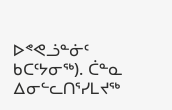ᐅᕝᕙᓘᓐᓃᑦ ᑲᑕᑦᔭᓂᖅ). ᑖᓐᓇ ᐃᓂᓪᓚᑎᕐᓯᒪᔪᖅ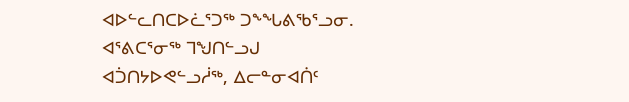ᐊᐅᓪᓚᑎᑕᐅᓛᕐᑐᖅ ᑐᖕᖓᕕᖃᕐᓗᓂ. ᐊᕐᕕᑕᕐᓂᖅ ᒣᖑᑎᓪᓗᒍ ᐊᑑᑎᔭᐅᕙᓪᓗᓲᖅ, ᐃᓕᓐᓂᐊᑏᑦ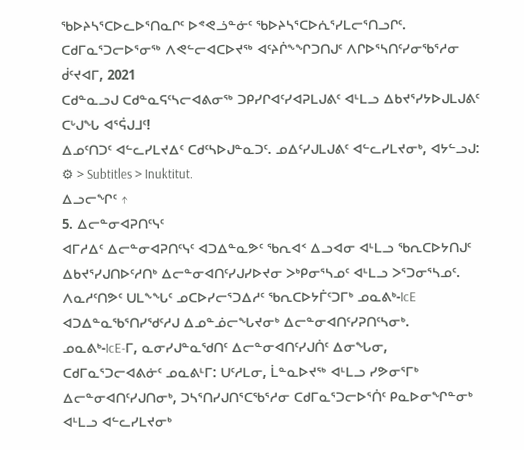ᖃᐅᔨᓴᕐᑕᐅᓚᐅᕐᑎᓇᒋᑦ ᐅᕝᕙᓘᓐᓃᑦ ᖃᐅᔨᓴᕐᑕᐅᕇᕐᓯᒪᓕᕐᑎᓗᒋᑦ.
ᑕᑯᒥᓇᕐᑐᓕᐅᕐᓂᖅ ᐱᕙᓪᓕᐊᑕᐅᔪᖅ ᐊᑦᔨᒌᖕᖏᑐᑎᒍᑦ ᐱᒋᐅᕐᓴᑎᑦᓯᓂᖃᕐᓱᓂ ᑰᑦᔪᐊᒥ, 2021
ᑕᑯᓐᓇᓗᒍ ᑕᑯᓐᓇᕋᑦᓴᓕᐊᕕᓂᖅ ᑐᑭᓯᒋᐊᑦᓯᐊᕈᒪᒍᕕᑦ ᐊᒻᒪᓗ ᐃᑲᔪᕐᓯᔭᐅᒍᒪᒍᕕᑦ ᑕᒡᒍᖓ ᐊᕐᕌᒍᒧᑦ!
ᐃᓄᑦᑎᑐᑦ ᐊᓪᓚᓯᒪᔪᐃᑦ ᑕᑯᑦᓴᐅᒍᓐᓇᑐᑦ. ᓄᐃᑦᓯᒍᒪᒍᕕᑦ ᐊᓪᓚᓯᒪᔪᓂᒃ, ᐊᔭᓪᓗᒍ: ⚙ > Subtitles > Inuktitut.
ᐃᓗᓕᖏᑦ ↑
5. ᐃᓕᓐᓂᐊᕈᑎᑦᓭᑦ
ᐊᒥᓱᐃᑦ ᐃᓕᓐᓂᐊᕈᑎᑦᓭᑦ ᐊᑐᐃᓐᓇᕗᑦ ᖃᕆᐊᑉ ᐃᓗᐊᓂ ᐊᒻᒪᓗ ᖃᕆᑕᐅᔭᑎᒍᑦ ᐃᑲᔪᕐᓯᒍᑎᐅᑦᓱᑎᒃ ᐃᓕᓐᓂᐊᑎᑦᓯᒍᓯᐅᔪᓂ ᐳᒃᑭᓂᕐᓴᓄᑦ ᐊᒻᒪᓗ ᐳᕐᑐᓂᕐᓴᓄᑦ. ᐱᓇᓱᑦᑎᕗᑦ ᑌᒪᖕᖓᑦ ᓄᑕᐅᓯᓕᕐᑐᐃᓱᑦ ᖃᕆᑕᐅᔭᒦᑦᑐᒥᒃ ᓄᓇᕕᒃ-IcE ᐊᑐᐃᓐᓇᖃᕐᑎᓯᖁᑦᓱᒍ ᐃᓄᓐᓅᓕᖓᔪᓂᒃ ᐃᓕᓐᓂᐊᑎᑦᓯᕈᑎᑦᓴᓂᒃ.
ᓄᓇᕕᒃ-IcE-ᒥ, ᓇᓂᓯᒍᓐᓇᖁᑎᑦ ᐃᓕᓐᓂᐊᑎᑦᓯᒍᑏᑦ ᐃᓂᖓᓂ, ᑕᑯᒥᓇᕐᑐᓕᐊᕕᓃᑦ ᓄᓇᕕᒻᒥ: ᑌᑦᓱᒪᓂ, ᒫᓐᓇᐅᔪᖅ ᐊᒻᒪᓗ ᓯᕗᓂᕐᒥᒃ ᐃᓕᓐᓂᐊᑎᑦᓯᒍᑎᓂᒃ, ᑐᓴᕐᑎᓯᒍᑎᕐᑕᖃᕐᓱᓂ ᑕᑯᒥᓇᕐᑐᓕᐅᕐᑏᑦ ᑭᓇᐅᓂᖏᓐᓂᒃ ᐊᒻᒪᓗ ᐊᓪᓚᓯᒪᔪᓂᒃ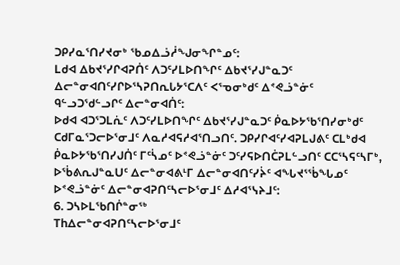ᑐᑭᓯᓇᕐᑎᓯᔪᓂᒃ ᖃᓄᐃᓘᓲᖑᓂᖏᓐᓄᑦ:
ᒪᑯᐊ ᐃᑲᔪᕐᓯᒋᐊᕈᑏᑦ ᐱᑐᑦᓯᒪᐅᑎᖏᑦ ᐃᑲᔪᕐᓯᒍᓐᓇᑐᑦ ᐃᓕᓐᓂᐊᑎᑦᓯᒋᐅᕐᓴᕈᑎᕆᒐᔭᕐᑕᐱᑦ ᐸᕐᓀᓂᒃᑯᑦ ᐃᕝᕙᓘᓐᓃᑦ ᑫᓪᓗᑐᖁᓪᓗᒋᑦ ᐃᓕᓐᓂᐊᑏᑦ:
ᐅᑯᐊ ᐊᑐᕐᑐᒪᕇᑦ ᐱᑐᑦᓯᒪᐅᑎᖏᑦ ᐃᑲᔪᕐᓯᒍᓐᓇᑐᑦ ᑮᓇᐅᔭᖃᕐᑎᓯᓂᒃᑯᑦ ᑕᑯᒥᓇᕐᑐᓕᐅᕐᓂᒧᑦ ᐱᓇᓱᐊᕋᓱᐊᕐᑎᓗᑎᑦ. ᑐᑭᓯᒋᐊᑦᓯᐊᕈᒪᒍᕕᑦ ᑕᒪᒃᑯᐊ ᑮᓇᐅᔭᖃᕐᑎᓯᒍᑏᑦ ᒥᑦᓵᓄᑦ ᐅᕝᕙᓘᓐᓃᑦ ᑐᑦᓯᕋᐅᑎᑖᕈᒪᓪᓗᑎᑦ ᑕᑕᕐᓴᕋᑦᓴᒥᒃ, ᐅᖄᕕᕆᒍᓐᓇᑌᑦ ᐃᓕᓐᓂᐊᕕᒻᒥ ᐃᓕᓐᓂᐊᑎᑦᓯᔩᑦ ᐊᖓᔪᕐᖄᖓᓄᑦ ᐅᕝᕙᓘᓐᓃᑦ ᐃᓕᓐᓂᐊᕈᑎᑦᓴᓕᐅᕐᓂᒧᑦ ᐃᓱᐊᕐᓭᔨᒧᑦ:
6. ᑐᓴᐅᒪᖃᑎᒌᓐᓂᖅ
Thᐃᓕᓐᓂᐊᕈᑎᑦᓴᓕᐅᕐᓂᒧᑦ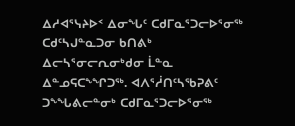ᐃᓱᐊᕐᓭᔨᐅᑉ ᐃᓂᖓᑦ ᑕᑯᒥᓇᕐᑐᓕᐅᕐᓂᖅ ᑕᑯᑦᓴᒍᓐᓇᑐᓂ ᑲᑎᕕᒃ ᐃᓕᓴᕐᓂᓕᕆᓂᒃᑯᓂ ᒫᓐᓇ ᐃᓐᓄᕋᑕᖕᖏᑐᖅ. ᐊᐱᕐᓲᑎᑦᓴᖃᕈᕕᑦ ᑐᖕᖓᕕᓕᓐᓂᒃ ᑕᑯᒥᓇᕐᑐᓕᐅᕐᓂᖅ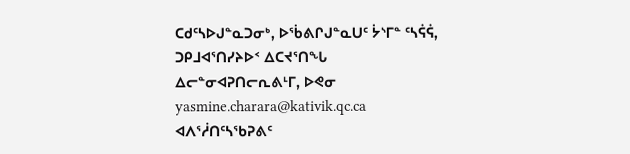ᑕᑯᑦᓴᐅᒍᓐᓇᑐᓂᒃ, ᐅᖄᕕᒋᒍᓐᓇᑌᑦ ᔮᔅᒥᓐ ᑦᓴᕌᕌ, ᑐᑭᒧᐊᕐᑎᓯᔨᐅᑉ ᐃᑕᔪᕐᑎᖓ ᐃᓕᓐᓂᐊᕈᑎᓕᕆᕕᒻᒥ, ᐅᕙᓂ yasmine.charara@kativik.qc.ca
ᐊᐱᕐᓲᑎᑦᓴᖃᕈᕕᑦ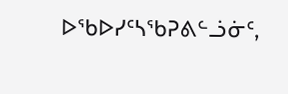ᐅᖃᐅᓯᑦᓴᖃᕈᕕᓪᓘᓃᑦ,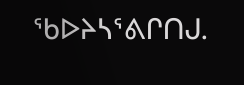ᖃᐅᔨᓴᕐᕕᒋᑎᒍ.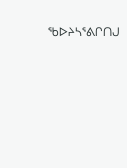ᖃᐅᔨᓴᕐᕕᒋᑎᒍ